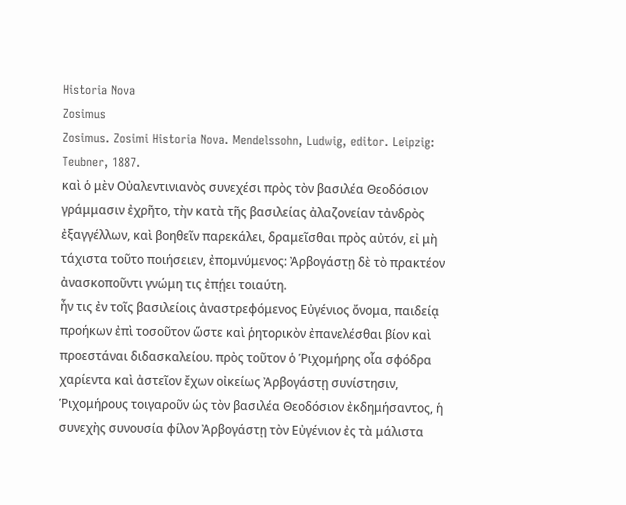Historia Nova
Zosimus
Zosimus. Zosimi Historia Nova. Mendelssohn, Ludwig, editor. Leipzig: Teubner, 1887.
καὶ ὁ μὲν Οὐαλεντινιανὸς συνεχέσι πρὸς τὸν βασιλέα Θεοδόσιον γράμμασιν ἐχρῆτο, τὴν κατὰ τῆς βασιλείας ἀλαζονείαν τἀνδρὸς ἐξαγγέλλων, καὶ βοηθεῖν παρεκάλει, δραμεῖσθαι πρὸς αὐτόν, εἰ μὴ τάχιστα τοῦτο ποιήσειεν, ἐπομνύμενος: Ἀρβογάστῃ δὲ τὸ πρακτέον ἀνασκοποῦντι γνώμη τις ἐπῄει τοιαύτη.
ἦν τις ἐν τοῖς βασιλείοις ἀναστρεφόμενος Εὐγένιος ὄνομα, παιδείᾳ προήκων ἐπὶ τοσοῦτον ὥστε καὶ ῥητορικὸν ἐπανελέσθαι βίον καὶ προεστάναι διδασκαλείου. πρὸς τοῦτον ὁ Ῥιχομήρης οἷα σφόδρα χαρίεντα καὶ ἀστεῖον ἔχων οἰκείως Ἀρβογάστῃ συνίστησιν,
Ῥιχομήρους τοιγαροῦν ὡς τὸν βασιλέα Θεοδόσιον ἐκδημήσαντος, ἡ συνεχὴς συνουσία φίλον Ἀρβογάστῃ τὸν Εὐγένιον ἐς τὰ μάλιστα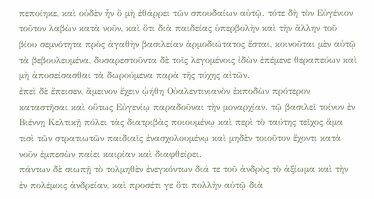πεποίηκε, καὶ οὐδὲν ἦν ὃ μὴ ἐθάρρει τῶν σπουδαίων αὐτῷ. τότε δὴ τὸν Εὐγένιον τοῦτον λαβὼν κατὰ νοῦν, καὶ ὅτι διὰ παιδείας ὑπερβολὴν καὶ τὴν ἄλλην τοῦ βίου σεμνότητα πρὸς ἀγαθὴν βασιλείαν ἁρμοδιώτατος ἔσται, κοινοῦται μὲν αὐτῷ τὰ βεβουλευμένα, δυσαρεστοῦντα δὲ τοῖς λεγομένοις ἰδὼν ἐπέμενε θεραπεύων καὶ μὴ ἀποσείσασθαι τὰ δωρούμενα παρὰ τῆς τύχης αἰτῶν.
ἐπεὶ δὲ ἔπεισεν, ἄμεινον ἔχειν ᾠήθη Οὐαλεντινιανὸν ἐκποδὼν πρότερον καταστῆσαι καὶ οὕτως Εὐγενίῳ παραδοῦναι τὴν μοναρχίαν. τῷ βασιλεῖ τοίνυν ἐν Βιέννῃ Κελτικῇ πόλει τὰς διατριβὰς ποιουμένῳ καὶ περὶ τὸ ταύτης τεῖχος ἅμα τισὶ τῶν στρατιωτῶν παιδιαῖς ἐνασχολουμένῳ καὶ μηδὲν τοιοῦτον ἔχοντι κατὰ νοῦν ἐμπεσὼν παίει καιρίαν καὶ διαφθείρει.
πάντων δὲ σιωπῇ τὸ τολμηθὲν ἐνεγκόντων διά τε τοῦ ἀνδρὸς τὸ ἀξίωμα καὶ τὴν ἐν πολέμοις ἀνδρείαν, καὶ προσέτι γε ὅτι πολλὴν αὐτῷ διὰ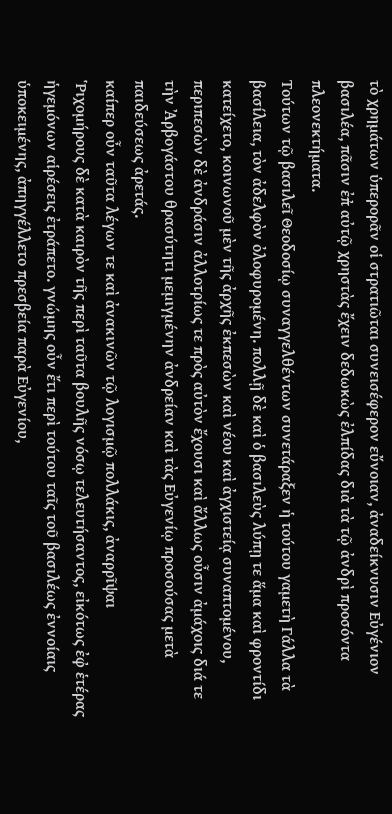τὸ χρημάτων ὑπερορᾶν οἱ στρατιῶται συνεισέφερον εὔνοιαν, ἀναδείκνυσιν Εὐγένιον βασιλέα, πᾶσιν ἐπ̓ αὐτῷ χρηστὰς ἔχειν δεδωκὼς ἐλπίδας διὰ τὰ τῷ ἀνδρὶ προσόντα πλεονεκτήματα.
Τούτων τῷ βασιλεῖ Θεοδοσίῳ συναγγελθέντων συνετάραξεν ἡ τούτου γαμετὴ Γάλλα τὰ βασίλεια, τὸν ἀδελφὸν ὀλοφυρομένη. πολλῇ δὲ καὶ ὁ βασιλεὺς λύπῃ τε ἅμα καὶ φροντίδι κατείχετο, κοινωνοῦ μὲν τῆς ἀρχῆς ἐκπεσὼν καὶ νέου καὶ ἀγχιστείᾳ συναπτομένου, περιπεσὼν δὲ ἀνδράσιν ἀλλοτρίως τε πρὸς αὐτὸν ἔχουσι καὶ ἄλλως οὖσιν ἀμάχοις διά τε τὴν Ἀρβογάστου θρασύτητι μεμιγμένην ἀνδρείαν καὶ τὰς Εὐγενίῳ προσούσας μετὰ παιδεύσεως ἀρετάς.
καίπερ οὖν ταῦτα λέγων τε καὶ ἀνακινῶν τῷ λογισμῷ πολλάκις, ἀναρρῖψαι
Ῥιχομήρους δὲ κατὰ καιρὸν τῆς περὶ ταῦτα βουλῆς νόσῳ τελευτήσαντος, εἰκότως ἐφ̓ ἑτέρας ἡγεμόνων αἱρέσεις ἐτράπετο. γνώμης οὖν ἔτι περὶ τούτου ταῖς τοῦ βασιλέως ἐννοίαις ὑποκειμένης, ἀπηγγέλλετο πρεσβεία παρὰ Εὐγενίου,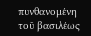πυνθανομένη τοῦ βασιλέως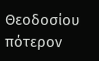Θεοδοσίου πότερον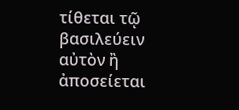τίθεται τῷ βασιλεύειν αὐτὸν ἢ ἀποσείεται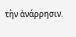τὴν ἀνάρρησιν.